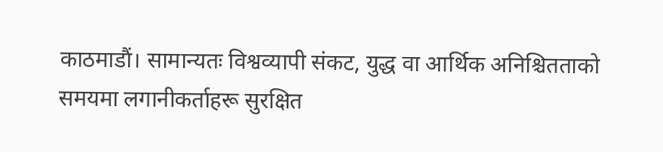काठमाडौं। सामान्यतः विश्वव्यापी संकट, युद्ध वा आर्थिक अनिश्चितताको समयमा लगानीकर्ताहरू सुरक्षित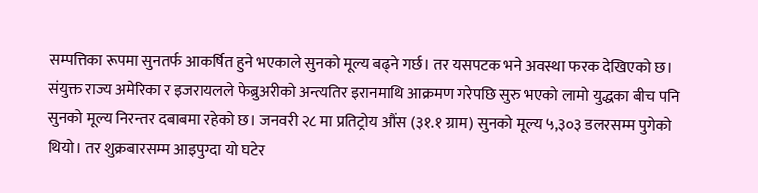सम्पत्तिका रूपमा सुनतर्फ आकर्षित हुने भएकाले सुनको मूल्य बढ्ने गर्छ। तर यसपटक भने अवस्था फरक देखिएको छ।
संयुक्त राज्य अमेरिका र इजरायलले फेब्रुअरीको अन्त्यतिर इरानमाथि आक्रमण गरेपछि सुरु भएको लामो युद्धका बीच पनि सुनको मूल्य निरन्तर दबाबमा रहेको छ। जनवरी २८ मा प्रतिट्रोय औंस (३१.१ ग्राम) सुनको मूल्य ५,३०३ डलरसम्म पुगेको थियो। तर शुक्रबारसम्म आइपुग्दा यो घटेर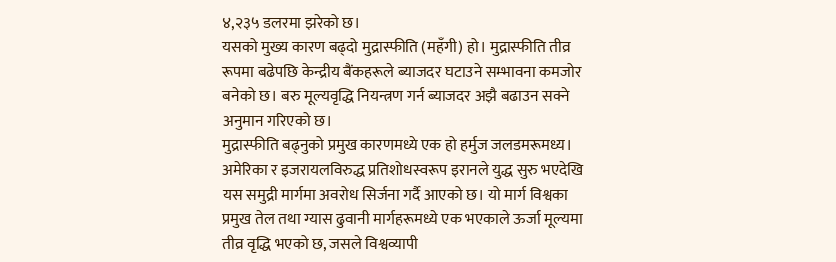४,२३५ डलरमा झरेको छ।
यसको मुख्य कारण बढ्दो मुद्रास्फीति (महँगी) हो। मुद्रास्फीति तीव्र रूपमा बढेपछि केन्द्रीय बैंकहरूले ब्याजदर घटाउने सम्भावना कमजोर बनेको छ। बरु मूल्यवृद्धि नियन्त्रण गर्न ब्याजदर अझै बढाउन सक्ने अनुमान गरिएको छ।
मुद्रास्फीति बढ्नुको प्रमुख कारणमध्ये एक हो हर्मुज जलडमरूमध्य। अमेरिका र इजरायलविरुद्ध प्रतिशोधस्वरूप इरानले युद्ध सुरु भएदेखि यस समुद्री मार्गमा अवरोध सिर्जना गर्दै आएको छ। यो मार्ग विश्वका प्रमुख तेल तथा ग्यास ढुवानी मार्गहरूमध्ये एक भएकाले ऊर्जा मूल्यमा तीव्र वृद्धि भएको छ, जसले विश्वव्यापी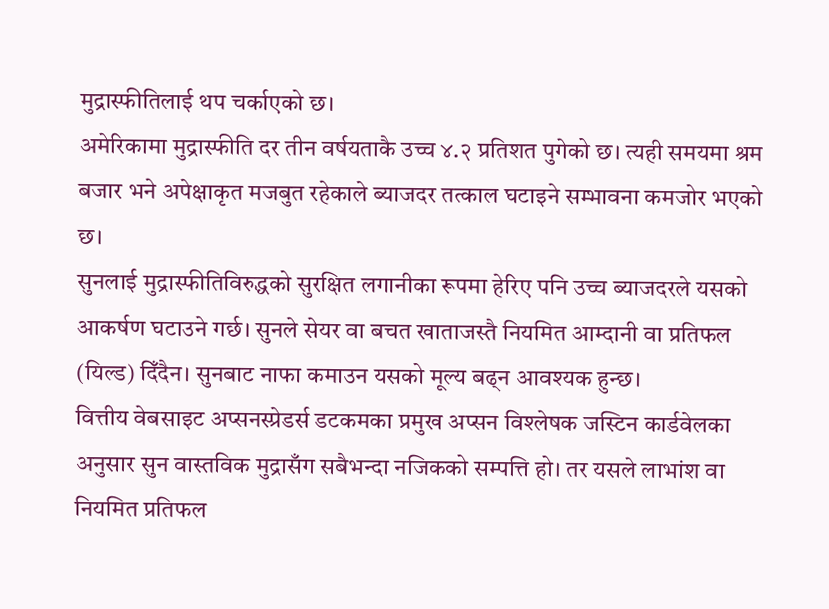मुद्रास्फीतिलाई थप चर्काएको छ।
अमेरिकामा मुद्रास्फीति दर तीन वर्षयताकै उच्च ४.२ प्रतिशत पुगेको छ। त्यही समयमा श्रम बजार भने अपेक्षाकृत मजबुत रहेकाले ब्याजदर तत्काल घटाइने सम्भावना कमजोर भएको छ।
सुनलाई मुद्रास्फीतिविरुद्धको सुरक्षित लगानीका रूपमा हेरिए पनि उच्च ब्याजदरले यसको आकर्षण घटाउने गर्छ। सुनले सेयर वा बचत खाताजस्तै नियमित आम्दानी वा प्रतिफल (यिल्ड) दिँदैन। सुनबाट नाफा कमाउन यसको मूल्य बढ्न आवश्यक हुन्छ।
वित्तीय वेबसाइट अप्सनस्प्रेडर्स डटकमका प्रमुख अप्सन विश्लेषक जस्टिन कार्डवेलका अनुसार सुन वास्तविक मुद्रासँग सबैभन्दा नजिकको सम्पत्ति हो। तर यसले लाभांश वा नियमित प्रतिफल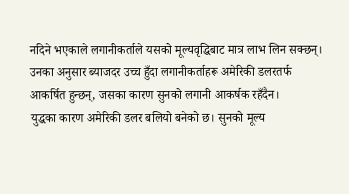नदिने भएकाले लगानीकर्ताले यसको मूल्यवृद्धिबाट मात्र लाभ लिन सक्छन्।
उनका अनुसार ब्याजदर उच्च हुँदा लगानीकर्ताहरू अमेरिकी डलरतर्फ आकर्षित हुन्छन्, जसका कारण सुनको लगानी आकर्षक रहँदैन।
युद्धका कारण अमेरिकी डलर बलियो बनेको छ। सुनको मूल्य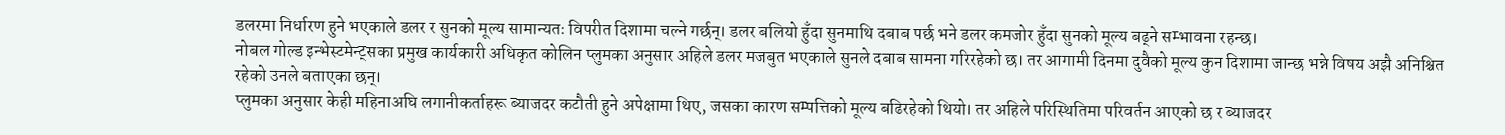डलरमा निर्धारण हुने भएकाले डलर र सुनको मूल्य सामान्यतः विपरीत दिशामा चल्ने गर्छन्। डलर बलियो हुँदा सुनमाथि दबाब पर्छ भने डलर कमजोर हुँदा सुनको मूल्य बढ्ने सम्भावना रहन्छ।
नोबल गोल्ड इन्भेस्टमेन्ट्सका प्रमुख कार्यकारी अधिकृत कोलिन प्लुमका अनुसार अहिले डलर मजबुत भएकाले सुनले दबाब सामना गरिरहेको छ। तर आगामी दिनमा दुवैको मूल्य कुन दिशामा जान्छ भन्ने विषय अझै अनिश्चित रहेको उनले बताएका छन्।
प्लुमका अनुसार केही महिनाअघि लगानीकर्ताहरू ब्याजदर कटौती हुने अपेक्षामा थिए, जसका कारण सम्पत्तिको मूल्य बढिरहेको थियो। तर अहिले परिस्थितिमा परिवर्तन आएको छ र ब्याजदर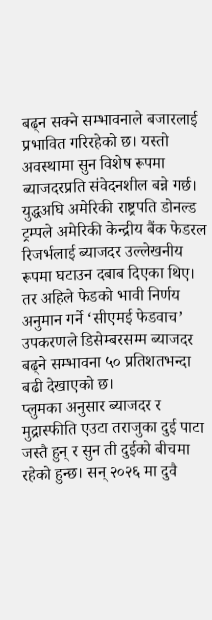बढ्न सक्ने सम्भावनाले बजारलाई प्रभावित गरिरहेको छ। यस्तो अवस्थामा सुन विशेष रूपमा ब्याजदरप्रति संवेदनशील बन्ने गर्छ।
युद्धअघि अमेरिकी राष्ट्रपति डोनल्ड ट्रम्पले अमेरिकी केन्द्रीय बैंक फेडरल रिजर्भलाई ब्याजदर उल्लेखनीय रूपमा घटाउन दबाब दिएका थिए। तर अहिले फेडको भावी निर्णय अनुमान गर्ने ‘सीएमई फेडवाच’ उपकरणले डिसेम्बरसम्म ब्याजदर बढ्ने सम्भावना ५० प्रतिशतभन्दा बढी देखाएको छ।
प्लुमका अनुसार ब्याजदर र मुद्रास्फीति एउटा तराजुका दुई पाटा जस्तै हुन् र सुन ती दुईको बीचमा रहेको हुन्छ। सन् २०२६ मा दुवै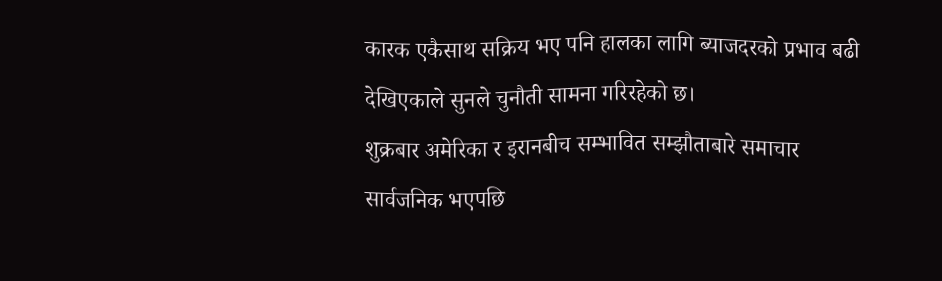कारक एकैसाथ सक्रिय भए पनि हालका लागि ब्याजदरको प्रभाव बढी देखिएकाले सुनले चुनौती सामना गरिरहेको छ।
शुक्रबार अमेरिका र इरानबीच सम्भावित सम्झौताबारे समाचार सार्वजनिक भएपछि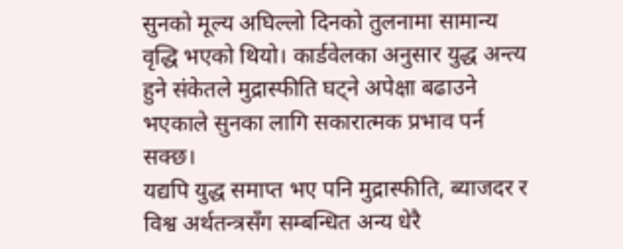सुनको मूल्य अघिल्लो दिनको तुलनामा सामान्य वृद्धि भएको थियो। कार्डवेलका अनुसार युद्ध अन्त्य हुने संकेतले मुद्रास्फीति घट्ने अपेक्षा बढाउने भएकाले सुनका लागि सकारात्मक प्रभाव पर्न सक्छ।
यद्यपि युद्ध समाप्त भए पनि मुद्रास्फीति, ब्याजदर र विश्व अर्थतन्त्रसँग सम्बन्धित अन्य धेरै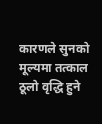कारणले सुनको मूल्यमा तत्काल ठूलो वृद्धि हुने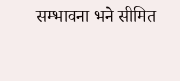सम्भावना भने सीमित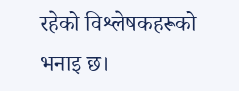रहेको विश्लेषकहरूको भनाइ छ।